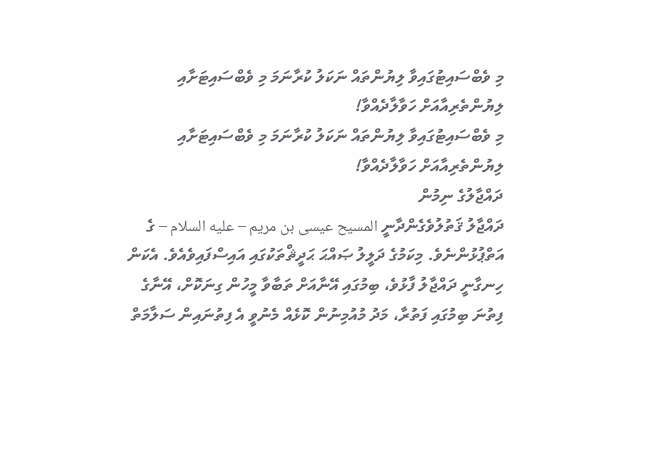މި ވެބްސައިޓުގައިވާ ލިޔުންތައް ނަކަލު ކުރާނަމަ މި ވެބްސައިޓަށާއި ލިޔުންތެރިއާއަށް ހަވާލާދެއްވާ!
މި ވެބްސައިޓުގައިވާ ލިޔުންތައް ނަކަލު ކުރާނަމަ މި ވެބްސައިޓަށާއި ލިޔުންތެރިއާއަށް ހަވާލާދެއްވާ!
ދައްޖާލުގެ ނިމުން
ދައްޖާލު ޤަތުލުވެގެންދާނީ المسيح عيسى بن مريم – عليه السلام – ގެ އަތްޕުޅުންނެވެ. މިކަމުގެ ދަލީލު ޞައްޙަ ޙަދީޘްތަކުގައި އައިސްފައިވެއެވެ. އެކަން ހިނގާނީ ދައްޖާލު ފާޅުވެ، ބިމުގައި އޭނާއަށް ތަބާވާ މީހުން ގިނަކޮށް، އޭނާގެ ފިތުނަ ބިމުގައި ފަތުރާ، މަދު މުއުމިނުން ކޮޅެއް މެނުވީ އެ ފިތުނައިން ސަލާމަތް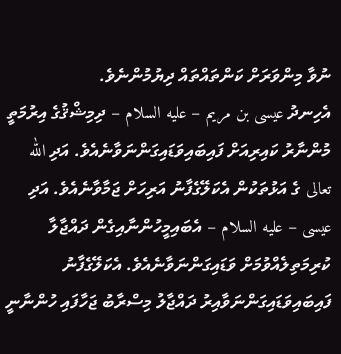ނުވާ މިންވަރަށް ކަންތައްތައް ދިޔުމުންނެވެ.
އެހިނދު عيسى بن مريم – عليه السلام – ދިމިޝްޤުގެ އިރުމަތީ މުންނާރު ކައިރިއަށް ފައިބައިވަޑައިގަންނަވާނެއެވެ. އަދި الله تعالى ގެ އަޅުތަކުން އެކަލޭގެފާނު އަރިހަށް ޖަމާވާނެއެވެ. އަދި عيسى – عليه السلام – އެބައިމީހުންނާއިގެން ދައްޖާލާ ކުރިމަތިލެއްވުމަށް ވަޑައިގަންނަވާނެއެވެ. އެކަލޭގެފާނު ފައިބައިވަޑައިގަންނަވާއިރު ދައްޖާލު މިސްރާބު ޖަހާފައި ހުންނާނީ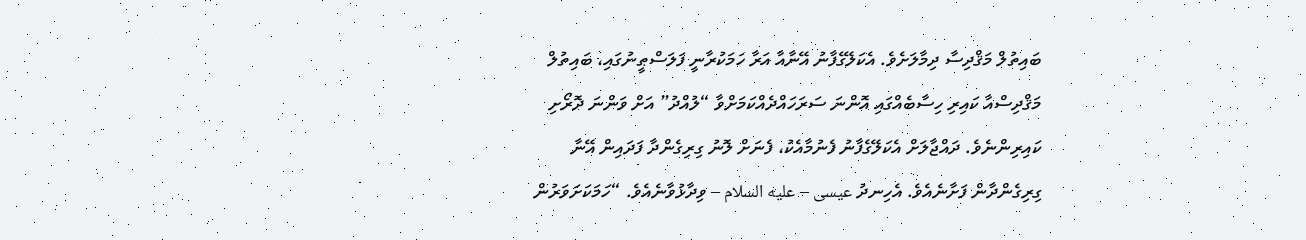ބައިތުލް މަޤްދިސާ ދިމާލަށެވެ. އެކަލޭގެފާނު އޭނާއާ އަރާ ހަމަކުރާނީ ފަލަސްޠީނުގައި، ބައިތުލް މަޤްދިސްއާ ކައިރި ހިސާބެއްގައި އޮންނަ ސަރަހައްދެއްކަމަށްވާ “ލުއްދު” އަށް ވަންނަ ދޮރޯށި ކައިރިންނެވެ. ދައްޖާލަށް އެކަލޭގެފާނު ފެނުމާއެކު، ފެނަށް ލޮނު ގިރިގެންދާ ފަދައިން އޭނާ ގިރިގެންދާން ފަށާނެއެވެ. އެހިނދު عيسى – عليه السلام – ވިދާޅުވާނެއެވެ. “ހަމަކަށަވަރުން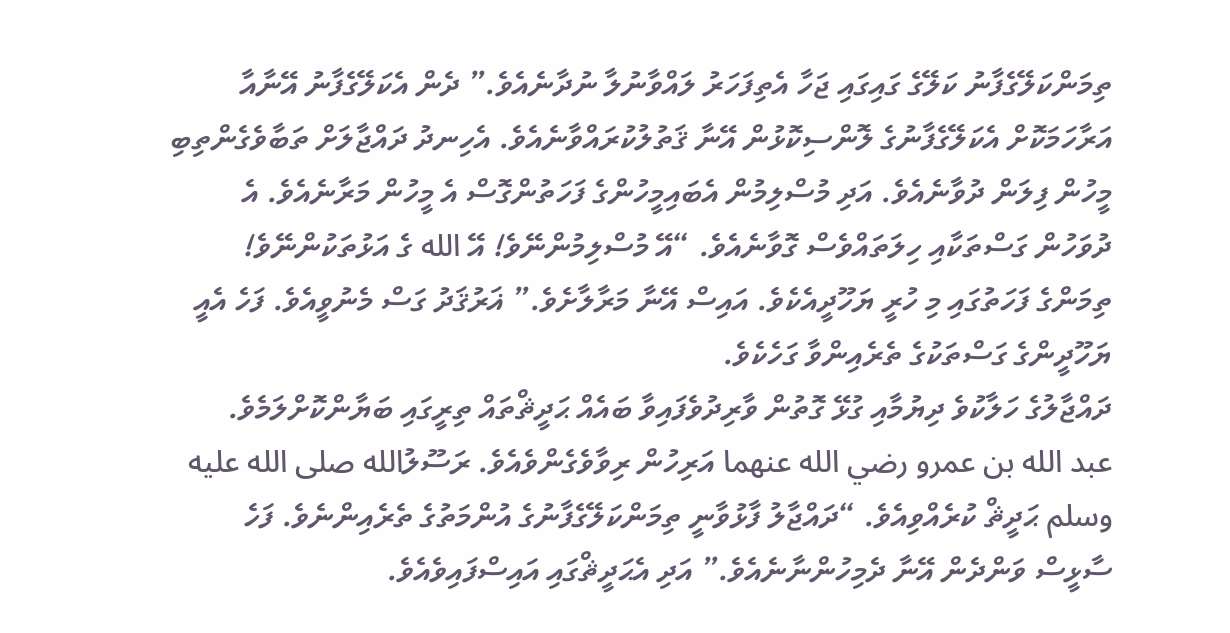ތިމަންކަލޭގެފާނު ކަލޭގެ ގައިގައި ޖަހާ އެތިފަހަރު ލައްވާނުލާ ނުދާނެއެވެ.” ދެން އެކަލޭގެފާނު އޭނާއާ އަރާހަމަކޮށް އެކަލޭގެފާނުގެ ލޮންސިކޮޅުން އޭނާ ޤަތުލުކުރައްވާނެއެވެ. އެހިނދު ދައްޖާލަށް ތަބާވެގެންތިބި މީހުން ފިލަން ދުވާނެއެވެ. އަދި މުސްލިމުން އެބައިމީހުންގެ ފަހަތުންގޮސް އެ މީހުން މަރާނެއެވެ. އެ ދުވަހުން ގަސްތަކާއި ހިލަތައްވެސް ގޮވާނެއެވެ. “އޭ މުސްލިމުންނޭވެ! އޭ الله ގެ އަޅުތަކުންނޭވެ! ތިމަންގެ ފަހަތުގައި މި ހުރީ ޔަހޫދީއެކެވެ. އައިސް އޭނާ މަރާލާށެވެ.” ޣަރުޤަދު ގަސް މެނުވީއެވެ. ފަހެ އެއީ ޔަހޫދީންގެ ގަސްތަކުގެ ތެރެއިންވާ ގަހެކެވެ.
ދައްޖާލުގެ ހަލާކުވެ ދިޔުމާއި ގުޅޭ ގޮތުން ވާރިދުވެފައިވާ ބައެއް ޙަދީޘްތައް ތިރީގައި ބަޔާންކޮށްލަމެވެ.
عبد الله بن عمرو رضي الله عنهما އަރިހުން ރިވާވެގެންވެއެވެ. ރަސޫލުالله صلى الله عليه وسلم ޙަދީޘް ކުރެއްވިއެވެ. “ދައްޖާލު ފާޅުވާނީ ތިމަންކަލޭގެފާނުގެ އުންމަތުގެ ތެރެއިންނެވެ. ފަހެ ސާޅީސް ވަންދެން އޭނާ ދެމިހުންނާނެއެވެ.” އަދި އެޙަދީޘްގައި އައިސްފައިވެއެވެ.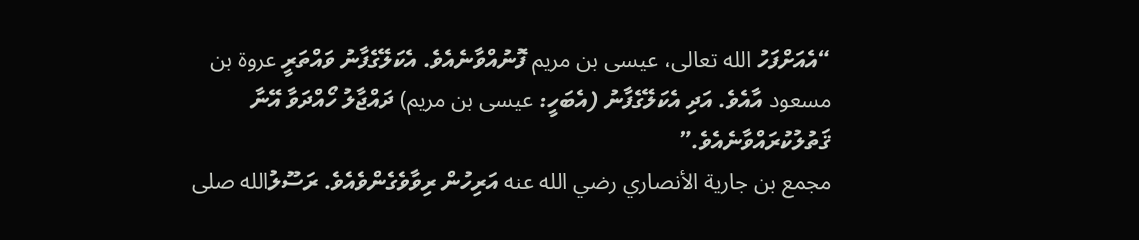“އެއަށްފަހު الله تعالى، عيسى بن مريم ފޮނުއްވާނެއެވެ. އެކަލޭގެފާނު ވައްތަރީ عروة بن مسعود އާއެވެ. އަދި އެކަލޭގެފާނު (އެބަހީ: عيسى بن مريم) ދައްޖާލު ހޯއްދަވާ އޭނާ ޤަތުލުކުރައްވާނެއެވެ.”
مجمع بن جارية الأنصاري رضي الله عنه އަރިހުން ރިވާވެގެންވެއެވެ. ރަސޫލުالله صلى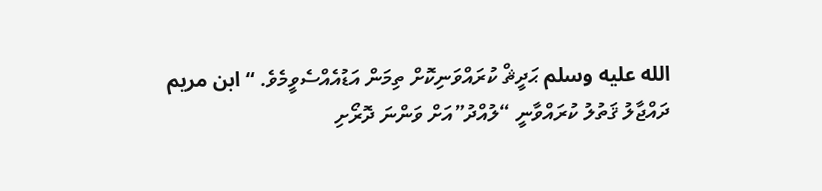الله عليه وسلم ޙަދީޘް ކުރައްވަނިކޮށް ތިމަން އަޑުއެއްސެވީމެވެ. “ابن مريم ދައްޖާލު ޤަތުލު ކުރައްވާނީ “ލުއްދު”އަށް ވަންނަ ދޮރޯށި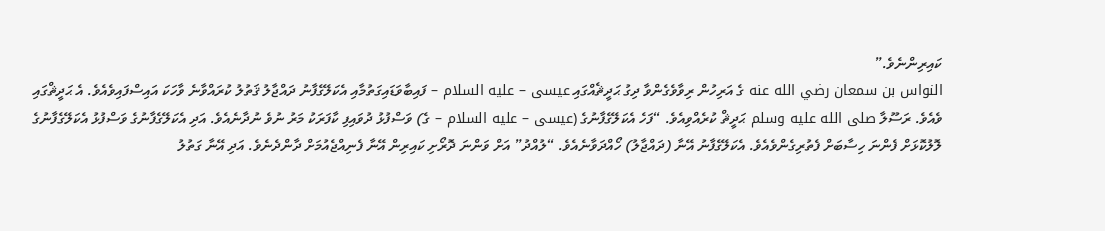ކައިރިންނެވެ.”
النواس بن سمعان رضي الله عنه ގެ އަރިހުން ރިވާވެގެންވާ ދިގު ޙަދީޘެއްގައި عيسى – عليه السلام – ފައިބާވަޑައިގަތުމާއި އެކަލޭގެފާނު ދައްޖާލު ޤަތުލު ކުރައްވާނެ ވާހަކަ އައިސްފައިވެއެވެ. އެ ޙަދީޘްގައި ވެއެވެ. ރަސޫލާ صلى الله عليه وسلم ޙަދީޘް ކުރެއްވިއެވެ. “ފަހެ އެކަލޭގެފާނުގެ (عيسى – عليه السلام – ގެ) ވަސްފުޅު ދުވައިފި ކާފަރަކު މަރު ނުވެ ނުދާނެއެވެ. އަދި އެކަލޭގެފާނުގެ ވަސްފުޅު އެކަލޭގެފާނުގެ ލޮލުކޮޅަށް ފެންނަ ހިސާބަށް ފެތުރިގެންވެއެވެ. އެކަލޭގެފާނު އޭނާ (ދައްޖާލު) ހޯއްދަވާނެއެވެ. “ލުއްދު” އަށް ވަންނަ ދޮރޯށި ކައިރިން އޭނާ ފެނިއްޖެއުމަށް ދާންދެނެވެ. އަދި އޭނާ ގަތުލު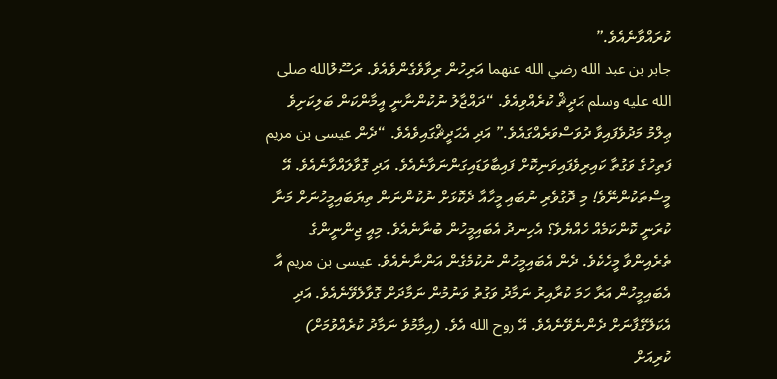ކުރައްވާނެއެވެ.”
جابر بن عبد الله رضي الله عنهما އަރިހުން ރިވާވެގެންވެއެވެ. ރަސޫލުالله صلى الله عليه وسلم ޙަދީޘް ކުރެއްވިއެވެ. “ދައްޖާލު ނުކުންނާނީ އީމާންކަން ބަލިކަށިވެ ޢިލްމު މަދުވެފައިވާ ދުވަސްވަރެއްގައެވެ.” އަދި އެޙަދީޘްގައިވެއެވެ. “ދެން عيسى بن مريم ފަތިހުގެ ވަގުތާ ކައިރިވެފައިވަނިކޮށް ފައިބާވަޑައިގަންނަވާނެއެވެ. އަދި ގޮވާލައްވާނެއެވެ. އޭ މީސްތަކުންނޭވެ! މި ދޮގުވެރި ނުބައި މީހާއާ ދެކޮޅަށް ނުކުންނަން ތިޔަބައިމީހުނަށް މަނާ ކުރަނީ ކޮންކަމެއް ހެއްޔެވެ؟ އެހިނދު އެބައިމީހުން ބުނާނެއެވެ. މިއީ ޖިންނީންގެ ތެރެއިންވާ މީހެކެވެ. ދެން އެބައިމީހުން ނުކުމެގެން އަންނާނެއެވެ. عيسى بن مريم އާ އެބައިމީހުން އަރާ ހަމަ ކުރާއިރު ނަމާދު ވަގުތު ވަނުމުން ނަމާދަށް ގޮވާލެވޭނެއެވެ. އަދި އެކަލޭގެފާނަށް ދެންނެވޭނެއެވެ. އޭ روح الله އެވެ. (އިމާމުވެ ނަމާދު ކުރެއްވުމަށް) ކުރިއަށް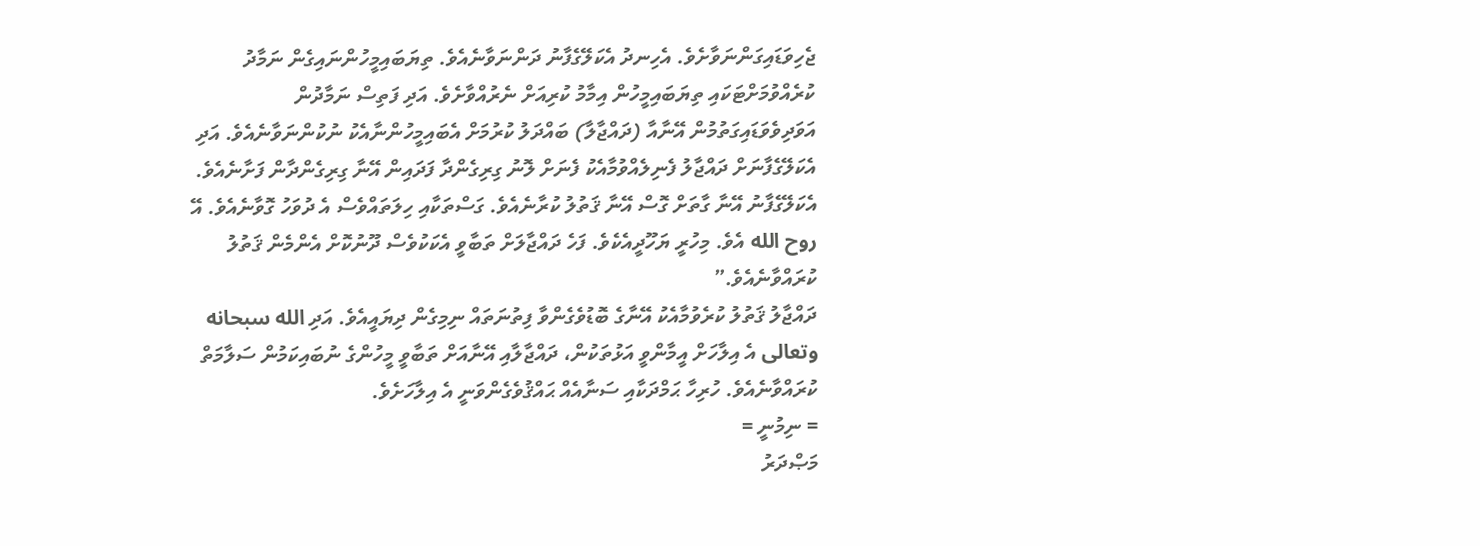ޖެހިވަޑައިގަންނަވާށެވެ. އެހިނދު އެކަލޭގެފާނު ދަންނަވާނެއެވެ. ތިޔަބައިމީހުންނައިގެން ނަމާދު ކުރެއްވުމަށްޓަކައި ތިޔަބައިމީހުން އިމާމު ކުރިއަށް ނެރުއްވާށެވެ. އަދި ފަތިސް ނަމާދުން އަވަދިވެވަޑައިގަތުމުން އޭނާއާ (ދައްޖާލާ) ބައްދަލު ކުރުމަށް އެބައިމީހުންނާއެކު ނުކުންނަވާނެއެވެ. އަދި އެކަލޭގެފާނަށް ދައްޖާލު ފެނިލެއްވުމާއެކު ފެނަށް ލޮނު ގިރިގެންދާ ފަދައިން އޭނާ ގިރިގެންދާން ފަށާނެއެވެ. އެކަލޭގެފާނު އޭނާ ގާތަށް ގޮސް އޭނާ ޤަތުލު ކުރާނެއެވެ. ގަސްތަކާއި ހިލަތައްވެސް އެ ދުވަހު ގޮވާނެއެވެ. އޭ روح الله އެވެ. މިހުރީ ޔަހޫދީއެކެވެ. ފަހެ ދައްޖާލަށް ތަބާވީ އެކަކުވެސް ދޫނުކޮށް އެންމެން ޤަތުލު ކުރައްވާނެއެވެ.”
ދައްޖާލު ޤަތުލު ކުރެވުމާއެކު އޭނާގެ ބޮޑުވެގެންވާ ފިތުނަތައް ނިމިގެން ދިޔައީއެވެ. އަދި الله سبحانه وتعالى އެ އިލާހަށް އީމާންވީ އަޅުތަކުން، ދައްޖާލާއި އޭނާއަށް ތަބާވީ މީހުންގެ ނުބައިކަމުން ސަލާމަތް ކުރައްވާނެއެވެ. ހުރިހާ ޙަމްދަކާއި ސަނާއެއް ޙައްޤުވެގެންވަނީ އެ އިލާހަށެވެ.
= ނިމުނީ =
މަޞްދަރު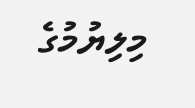މިލިޔުމުގެ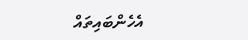އެހެންބައިތައް